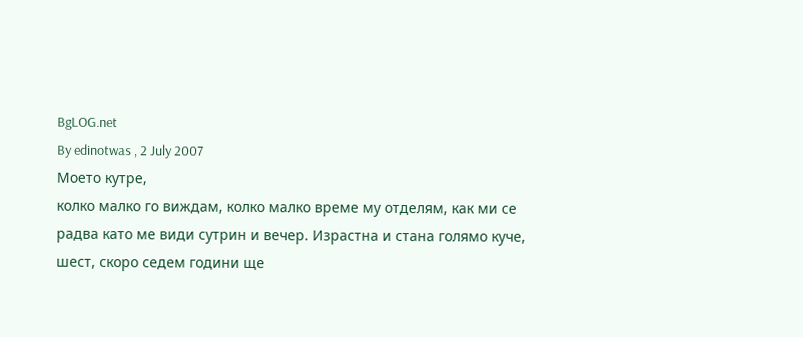BgLOG.net
By edinotwas , 2 July 2007
Моето кутре,
колко малко го виждам, колко малко време му отделям, как ми се радва като ме види сутрин и вечер. Израстна и стана голямо куче, шест, скоро седем години ще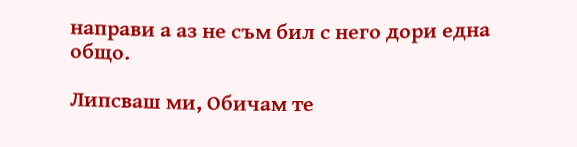направи а аз не съм бил с него дори една общо.

Липсваш ми, Обичам те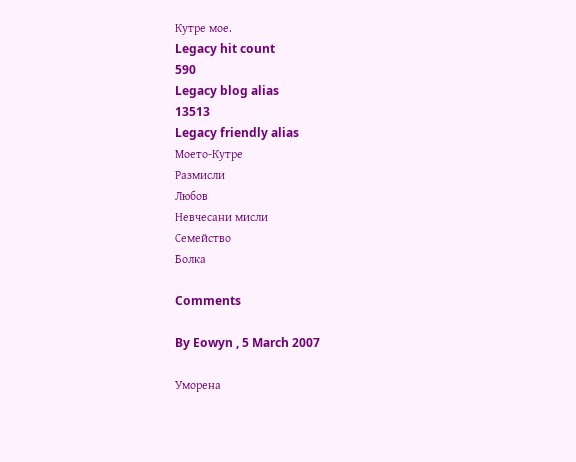Кутре мое.
Legacy hit count
590
Legacy blog alias
13513
Legacy friendly alias
Моето-Кутре
Размисли
Любов
Невчесани мисли
Семейство
Болка

Comments

By Eowyn , 5 March 2007

Уморена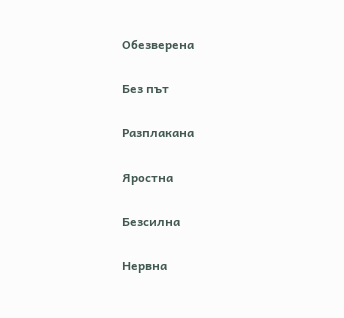Обезверена

Без път

Разплакана

Яростна

Безсилна

Нервна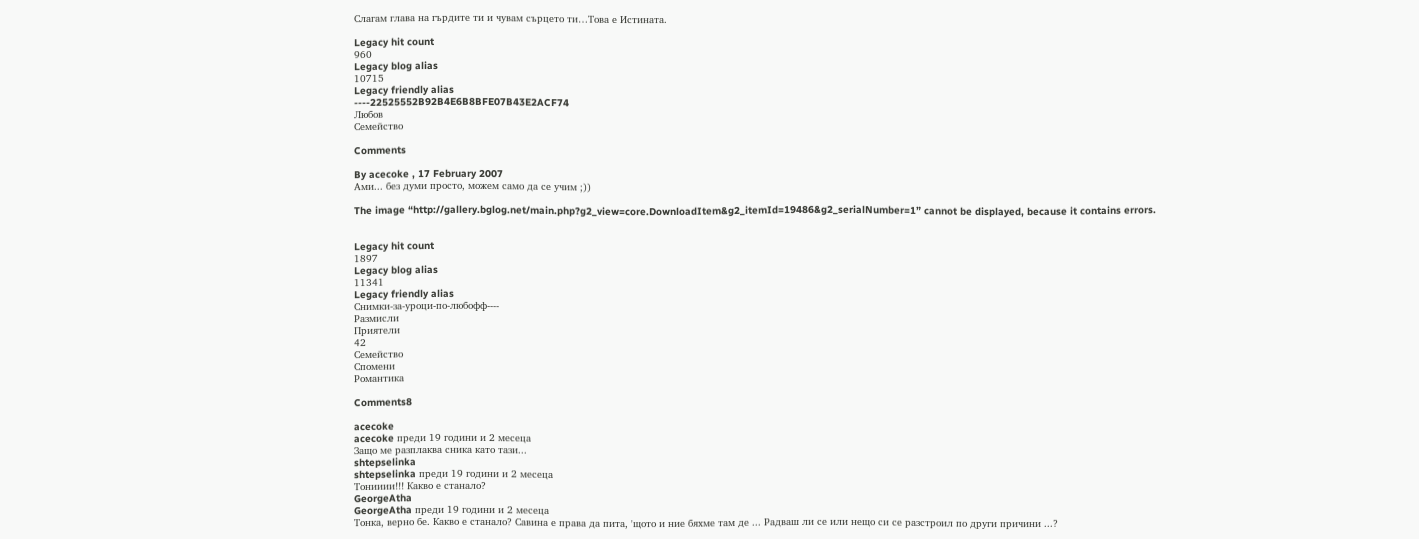Слагам глава на гърдите ти и чувам сърцето ти…Това е Истината.

Legacy hit count
960
Legacy blog alias
10715
Legacy friendly alias
----22525552B92B4E6B8BFE07B43E2ACF74
Любов
Семейство

Comments

By acecoke , 17 February 2007
Ами... без думи просто, можем само да се учим ;))

The image “http://gallery.bglog.net/main.php?g2_view=core.DownloadItem&g2_itemId=19486&g2_serialNumber=1” cannot be displayed, because it contains errors.


Legacy hit count
1897
Legacy blog alias
11341
Legacy friendly alias
Снимки-за-уроци-по-любофф----
Размисли
Приятели
42
Семейство
Спомени
Романтика

Comments8

acecoke
acecoke преди 19 години и 2 месеца
Защо ме разплаква сника като тази...
shtepselinka
shtepselinka преди 19 години и 2 месеца
Тонииии!!! Какво е станало?
GeorgeAtha
GeorgeAtha преди 19 години и 2 месеца
Тонка, верно бе. Какво е станало? Савина е права да пита, 'щото и ние бяхме там де ... Радваш ли се или нещо си се разстроил по други причини ...?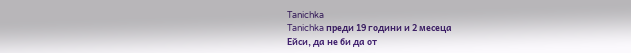Tanichka
Tanichka преди 19 години и 2 месеца
Ейси, да не би да от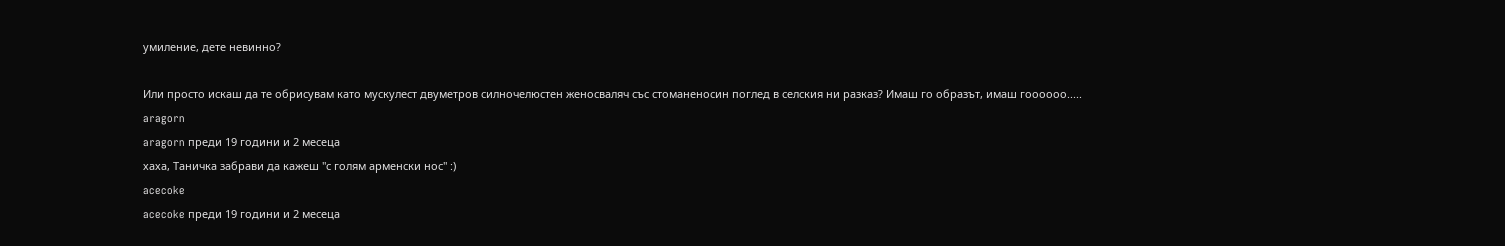умиление, дете невинно?

Или просто искаш да те обрисувам като мускулест двуметров силночелюстен женосваляч със стоманеносин поглед в селския ни разказ? Имаш го образът, имаш гоооооо.....
aragorn
aragorn преди 19 години и 2 месеца
хаха, Таничка забрави да кажеш "с голям арменски нос" :)
acecoke
acecoke преди 19 години и 2 месеца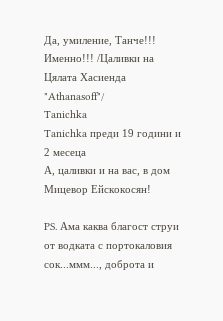Да, умиление, Танче!!! Именно!!! /Цаливки на Цялата Хасиенда "Athanasoff"/
Tanichka
Tanichka преди 19 години и 2 месеца
А, цаливки и на вас, в дом Мицевор Ейскокосян!

PS. Ама каква благост струи от водката с портокаловия сок...ммм..., доброта и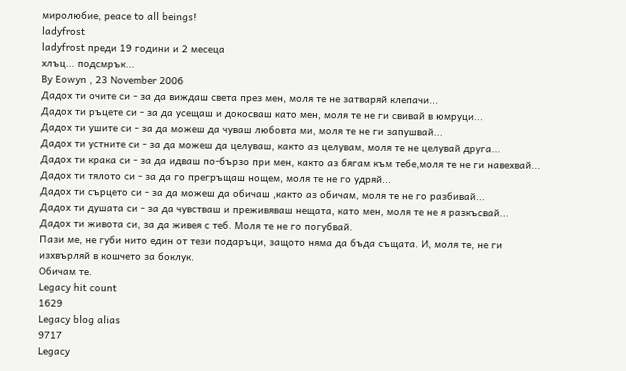миролюбие, peace to all beings!
ladyfrost
ladyfrost преди 19 години и 2 месеца
хлъц... подсмрък...
By Eowyn , 23 November 2006
Дадох ти очите си - за да виждаш света през мен, моля те не затваряй клепачи...
Дадох ти ръцете си - за да усещаш и докосваш като мен, моля те не ги свивай в юмруци...
Дадох ти ушите си - за да можеш да чуваш любовта ми, моля те не ги запушвай...
Дадох ти устните си - за да можеш да целуваш, както аз целувам, моля те не целувай друга...
Дадох ти крака си - за да идваш по-бързо при мен, както аз бягам към тебе,моля те не ги навехвай...
Дадох ти тялото си - за да го прегръщаш нощем, моля те не го удряй...
Дадох ти сърцето си - за да можеш да обичаш ,както аз обичам, моля те не го разбивай...
Дадох ти душата си - за да чувстваш и преживяваш нещата, като мен, моля те не я разкъсвай...
Дадох ти живота си, за да живея с теб. Моля те не го погубвай.
Пази ме, не губи нито един от тези подаръци, защото няма да бъда същата. И, моля те, не ги изхвърляй в кошчето за боклук.
Обичам те.
Legacy hit count
1629
Legacy blog alias
9717
Legacy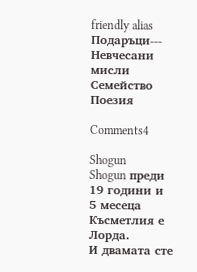friendly alias
Подаръци---
Невчесани мисли
Семейство
Поезия

Comments4

Shogun
Shogun преди 19 години и 5 месеца
Късметлия е Лорда.
И двамата сте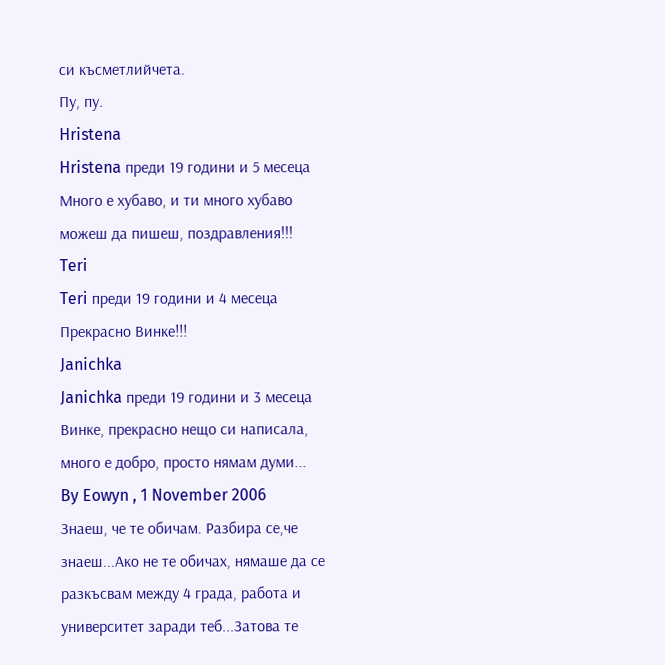си късметлийчета.
Пу, пу.
Hristena
Hristena преди 19 години и 5 месеца
Много е хубаво, и ти много хубаво можеш да пишеш, поздравления!!!
Teri
Teri преди 19 години и 4 месеца
Прекрасно Винке!!!
Janichka
Janichka преди 19 години и 3 месеца
Винке, прекрасно нещо си написала, много е добро, просто нямам думи...
By Eowyn , 1 November 2006
Знаеш, че те обичам. Разбира се,че знаеш...Ако не те обичах, нямаше да се разкъсвам между 4 града, работа и университет заради теб...Затова те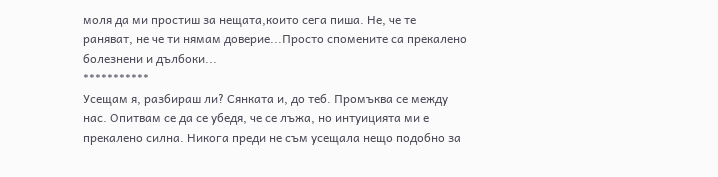моля да ми простиш за нещата,които сега пиша. Не, че те раняват, не че ти нямам доверие...Просто спомените са прекалено болезнени и дълбоки...
***********
Усещам я, разбираш ли? Сянката и, до теб. Промъква се между нас. Опитвам се да се убедя, че се лъжа, но интуицията ми е прекалено силна. Никога преди не съм усещала нещо подобно за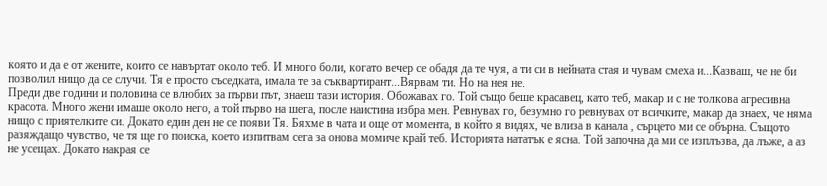която и да е от жените, които се навъртат около теб. И много боли, когато вечер се обадя да те чуя, а ти си в нейната стая и чувам смеха и...Казваш, че не би позволил нищо да се случи. Тя е просто съседката, имала те за съквартирант...Вярвам ти. Но на нея не.
Преди две години и половина се влюбих за първи път, знаеш тази история. Обожавах го. Той също беше красавец, като теб, макар и с не толкова агресивна красота. Много жени имаше около него, а той първо на шега, после наистина избра мен. Ревнувах го, безумно го ревнувах от всичките, макар да знаех, че няма нищо с приятелките си. Докато един ден не се появи Тя. Бяхме в чата и още от момента, в който я видях, че влиза в канала , сърцето ми се обърна. Същото разяждащо чувство, че тя ще го поиска, което изпитвам сега за онова момиче край теб. Историята нататък е ясна. Той започна да ми се изплъзва, да лъже, а аз не усещах. Докато накрая се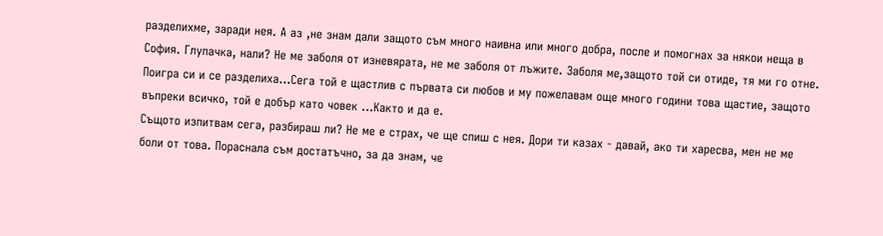разделихме, заради нея. А аз ,не знам дали защото съм много наивна или много добра, после и помогнах за някои неща в София. Глупачка, нали? Не ме заболя от изневярата, не ме заболя от лъжите. Заболя ме,защото той си отиде, тя ми го отне. Поигра си и се разделиха...Сега той е щастлив с първата си любов и му пожелавам още много години това щастие, защото въпреки всичко, той е добър като човек ...Както и да е.
Същото изпитвам сега, разбираш ли? Не ме е страх, че ще спиш с нея. Дори ти казах - давай, ако ти харесва, мен не ме боли от това. Пораснала съм достатъчно, за да знам, че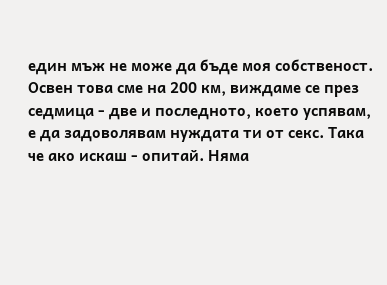един мъж не може да бъде моя собственост. Освен това сме на 200 км, виждаме се през седмица - две и последното, което успявам, е да задоволявам нуждата ти от секс. Така че ако искаш - опитай. Няма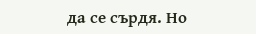да се сърдя. Но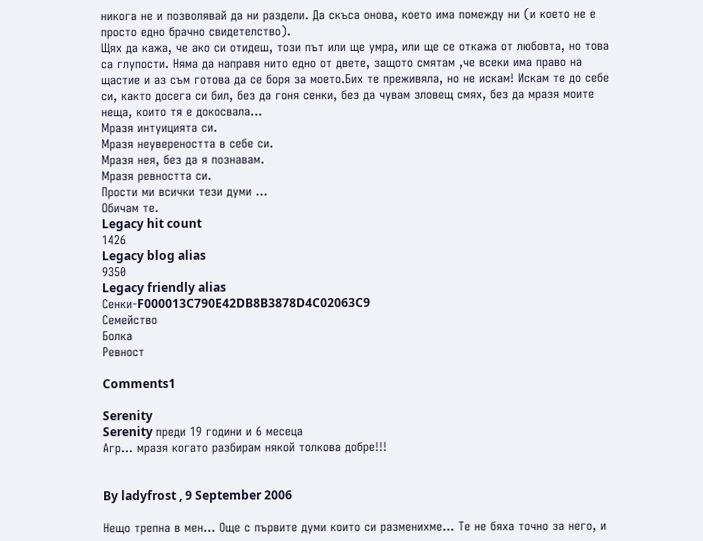никога не и позволявай да ни раздели. Да скъса онова, което има помежду ни (и което не е просто едно брачно свидетелство).
Щях да кажа, че ако си отидеш, този път или ще умра, или ще се откажа от любовта, но това са глупости. Няма да направя нито едно от двете, защото смятам ,че всеки има право на щастие и аз съм готова да се боря за моето.Бих те преживяла, но не искам! Искам те до себе си, както досега си бил, без да гоня сенки, без да чувам зловещ смях, без да мразя моите неща, които тя е докосвала...
Мразя интуицията си.
Мразя неувереността в себе си.
Мразя нея, без да я познавам.
Мразя ревността си.
Прости ми всички тези думи ...
Обичам те.
Legacy hit count
1426
Legacy blog alias
9350
Legacy friendly alias
Сенки-F000013C790E42DB8B3878D4C02063C9
Семейство
Болка
Ревност

Comments1

Serenity
Serenity преди 19 години и 6 месеца
Агр... мразя когато разбирам някой толкова добре!!!


By ladyfrost , 9 September 2006

Нещо трепна в мен... Още с първите думи които си разменихме... Те не бяха точно за него, и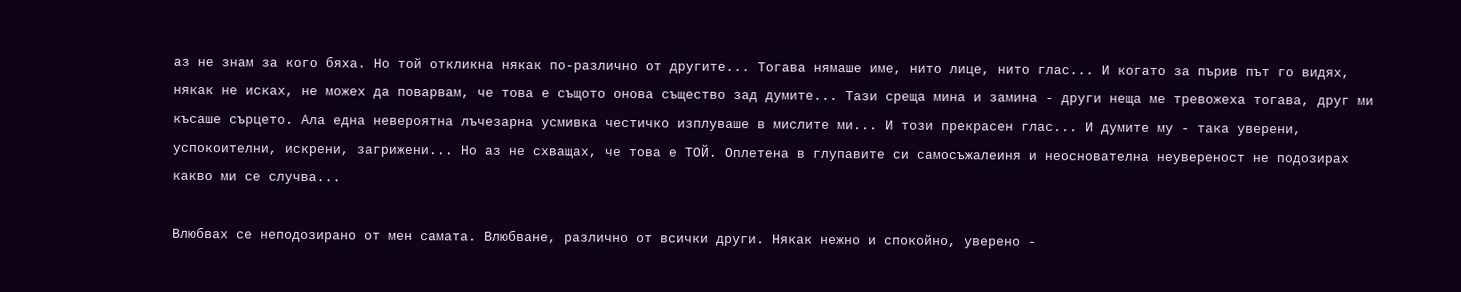аз не знам за кого бяха. Но той откликна някак по-различно от другите... Тогава нямаше име, нито лице, нито глас... И когато за пърив път го видях, някак не исках, не можех да поварвам, че това е същото онова същество зад думите... Тази среща мина и замина - други неща ме тревожеха тогава, друг ми късаше сърцето. Ала една невероятна лъчезарна усмивка честичко изплуваше в мислите ми... И този прекрасен глас... И думите му - така уверени, успокоителни, искрени, загрижени... Но аз не схващах, че това е ТОЙ. Оплетена в глупавите си самосъжалеиня и неоснователна неувереност не подозирах какво ми се случва...

Влюбвах се неподозирано от мен самата. Влюбване, различно от всички други. Някак нежно и спокойно, уверено -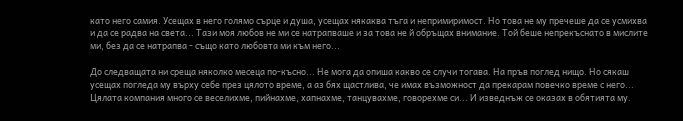като него самия. Усещах в него голямо сърце и душа, усещах някаква тъга и непримиримост. Но това не му пречеше да се усмихва и да се радва на света... Тази моя любов не ми се натрапваше и за това не й обръщах внимание. Той беше непрекъснато в мислите ми, без да се натрапва - също като любовта ми към него...

До следващата ни среща няколко месеца по-късно... Не мога да опиша какво се случи тогава. На пръв поглед нищо. Но сякаш усещах погледа му върху себе през цялото време, а аз бях щастлива, че имах възможност да прекарам повечко време с него... Цялата компания много се веселихме, пийнахме, хапнахме, танцувахме, говорехме си... И изведнъж се оказах в обятията му.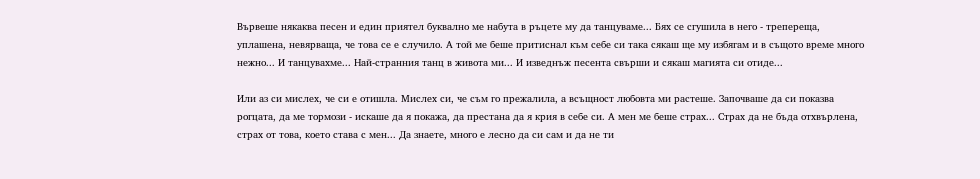Вървеше някаква песен и един приятел буквално ме набута в ръцете му да танцуваме... Бях се сгушила в него - трепереща, уплашена, невярваща, че това се е случило. А той ме беше притиснал към себе си така сякаш ще му избягам и в същото време много нежно... И танцувахме... Най-странния танц в живота ми... И изведнъж песента свърши и сякаш магията си отиде...

Или аз си мислех, че си е отишла. Мислех си, че съм го прежалила, а всъщност любовта ми растеше. Започваше да си показва рогцата, да ме тормози - искаше да я покажа, да престана да я крия в себе си. А мен ме беше страх... Страх да не бъда отхвърлена, страх от това, което става с мен... Да знаете, много е лесно да си сам и да не ти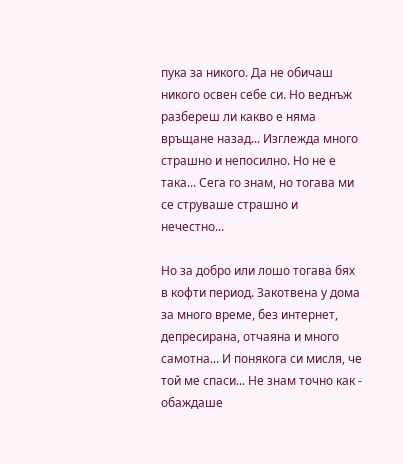пука за никого. Да не обичаш никого освен себе си. Но веднъж разбереш ли какво е няма връщане назад... Изглежда много страшно и непосилно. Но не е така... Сега го знам, но тогава ми се струваше страшно и нечестно...

Но за добро или лошо тогава бях в кофти период. Закотвена у дома за много време, без интернет, депресирана, отчаяна и много самотна... И понякога си мисля, че той ме спаси... Не знам точно как - обаждаше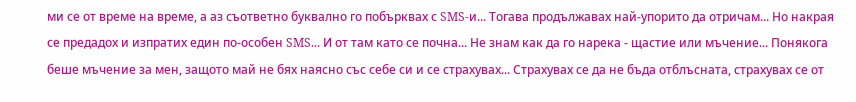ми се от време на време, а аз съответно буквално го побърквах с SMS-и... Тогава продължавах най-упорито да отричам... Но накрая се предадох и изпратих един по-особен SMS... И от там като се почна... Не знам как да го нарека - щастие или мъчение... Понякога беше мъчение за мен, защото май не бях наясно със себе си и се страхувах... Страхувах се да не бъда отблъсната, страхувах се от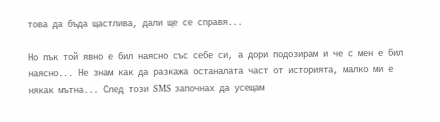това да бъда щастлива, дали ще се справя...

Но пък той явно е бил наясно със себе си, а дори подозирам и че с мен е бил наясно... Не знам как да разкажа останалата част от историята, малко ми е някак мътна... След този SMS започнах да усещам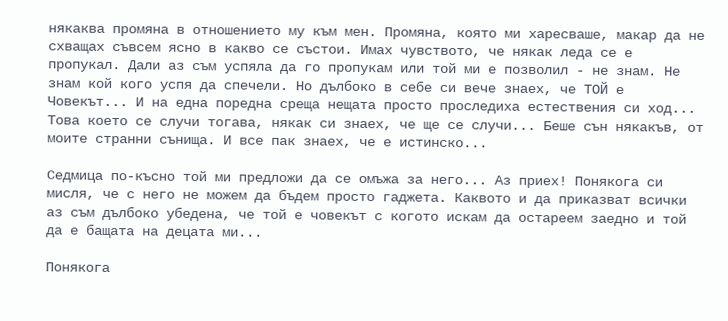някаква промяна в отношението му към мен. Промяна, която ми харесваше, макар да не схващах съвсем ясно в какво се състои. Имах чувството, че някак леда се е пропукал. Дали аз съм успяла да го пропукам или той ми е позволил - не знам. Не знам кой кого успя да спечели. Но дълбоко в себе си вече знаех, че ТОЙ е Човекът... И на една поредна среща нещата просто проследиха естествения си ход... Това което се случи тогава, някак си знаех, че ще се случи... Беше сън някакъв, от моите странни сънища. И все пак знаех, че е истинско...

Седмица по-късно той ми предложи да се омъжа за него... Аз приех! Понякога си мисля, че с него не можем да бъдем просто гаджета. Каквото и да приказват всички аз съм дълбоко убедена, че той е човекът с когото искам да остареем заедно и той да е бащата на децата ми...

Понякога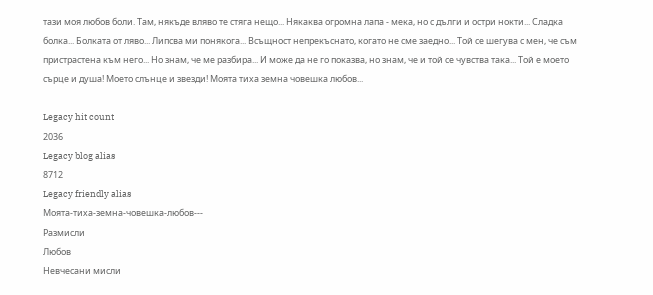тази моя любов боли. Там, някъде вляво те стяга нещо... Някаква огромна лапа - мека, но с дълги и остри нокти... Сладка болка... Болката от ляво... Липсва ми понякога... Всъщност непрекъснато, когато не сме заедно... Той се шегува с мен, че съм пристрастена към него... Но знам, че ме разбира... И може да не го показва, но знам, че и той се чувства така... Той е моето сърце и душа! Моето слънце и звезди! Моята тиха земна човешка любов...

Legacy hit count
2036
Legacy blog alias
8712
Legacy friendly alias
Моята-тиха-земна-човешка-любов---
Размисли
Любов
Невчесани мисли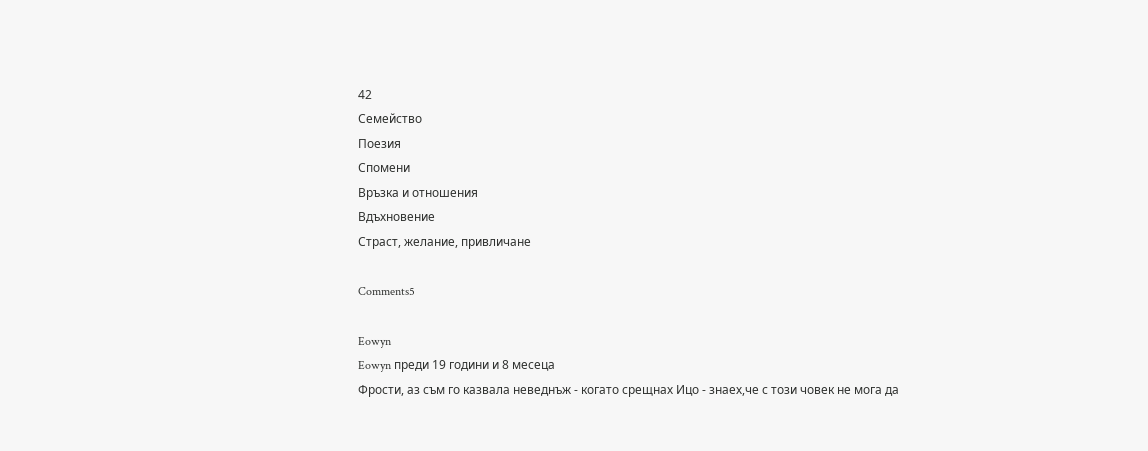42
Семейство
Поезия
Спомени
Връзка и отношения
Вдъхновение
Страст, желание, привличане

Comments5

Eowyn
Eowyn преди 19 години и 8 месеца
Фрости, аз съм го казвала неведнъж - когато срещнах Ицо - знаех,че с този човек не мога да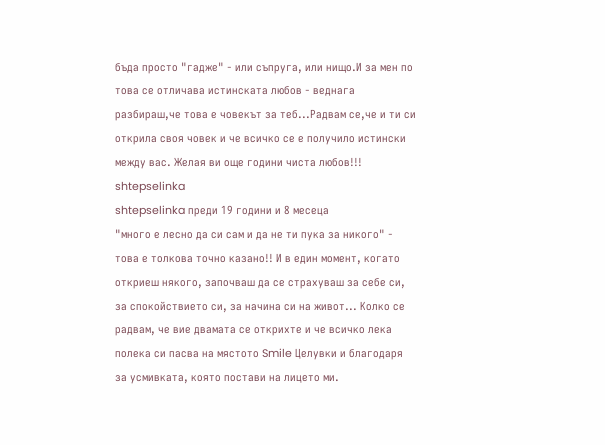бъда просто "гадже" - или съпруга, или нищо.И за мен по това се отличава истинската любов - веднага разбираш,че това е човекът за теб...Радвам се,че и ти си открила своя човек и че всичко се е получило истински между вас. Желая ви още години чиста любов!!!
shtepselinka
shtepselinka преди 19 години и 8 месеца
"много е лесно да си сам и да не ти пука за никого" - това е толкова точно казано!! И в един момент, когато откриеш някого, започваш да се страхуваш за себе си, за спокойствието си, за начина си на живот... Колко се радвам, че вие двамата се открихте и че всичко лека полека си пасва на мястото Smile Целувки и благодаря за усмивката, която постави на лицето ми.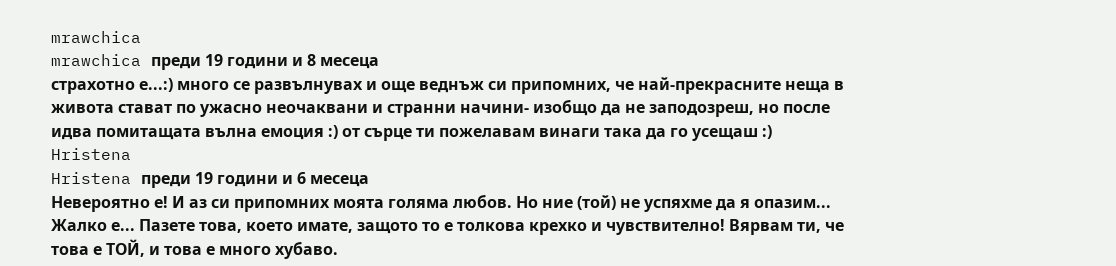mrawchica
mrawchica преди 19 години и 8 месеца
страхотно е...:) много се развълнувах и още веднъж си припомних, че най-прекрасните неща в живота стават по ужасно неочаквани и странни начини- изобщо да не заподозреш, но после идва помитащата вълна емоция :) от сърце ти пожелавам винаги така да го усещаш :)
Hristena
Hristena преди 19 години и 6 месеца
Невероятно е! И аз си припомних моята голяма любов. Но ние (той) не успяхме да я опазим... Жалко е... Пазете това, което имате, защото то е толкова крехко и чувствително! Вярвам ти, че това е ТОЙ, и това е много хубаво.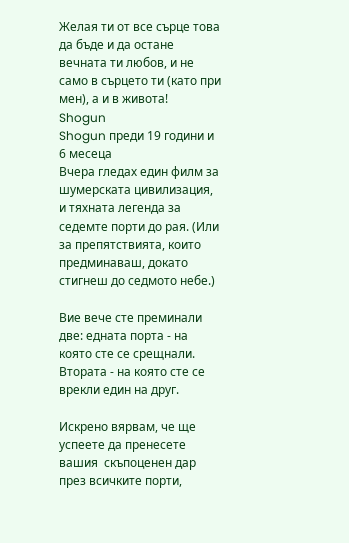Желая ти от все сърце това да бъде и да остане вечната ти любов, и не само в сърцето ти (като при мен), а и в живота!
Shogun
Shogun преди 19 години и 6 месеца
Вчера гледах един филм за шумерската цивилизация, и тяхната легенда за седемте порти до рая. (Или за препятствията, които предминаваш, докато стигнеш до седмото небе.)

Вие вече сте преминали две: едната порта - на която сте се срещнали. Втората - на която сте се врекли един на друг.

Искрено вярвам, че ще успеете да пренесете вашия  скъпоценен дар през всичките порти,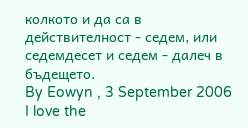колкото и да са в действителност - седем, или седемдесет и седем - далеч в бъдещето.
By Eowyn , 3 September 2006
I love the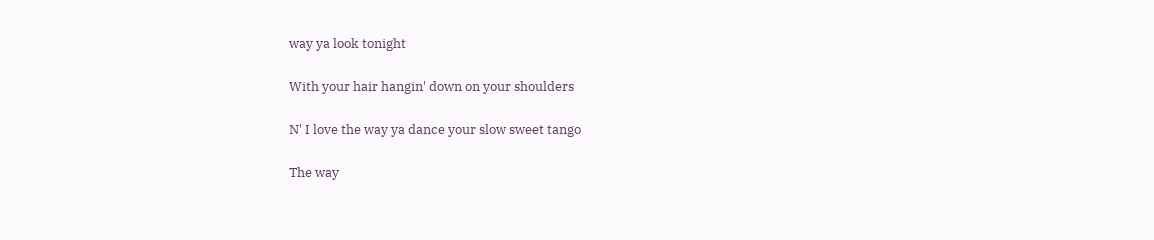way ya look tonight

With your hair hangin' down on your shoulders

N' I love the way ya dance your slow sweet tango

The way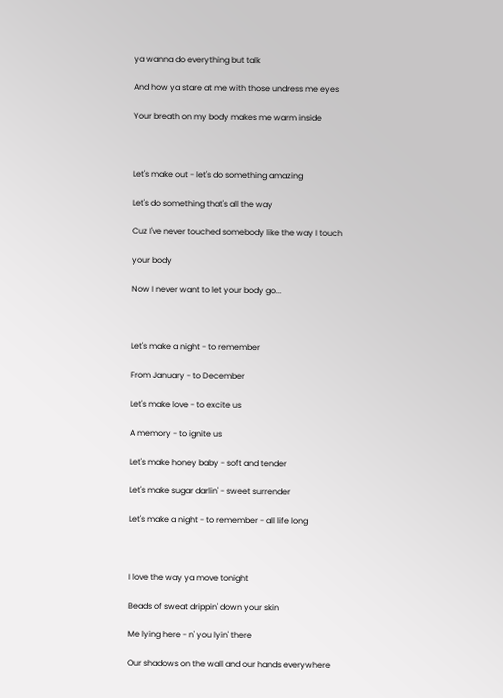ya wanna do everything but talk

And how ya stare at me with those undress me eyes

Your breath on my body makes me warm inside



Let's make out - let's do something amazing

Let's do something that's all the way

Cuz I've never touched somebody like the way I touch

your body

Now I never want to let your body go...



Let's make a night - to remember

From January - to December

Let's make love - to excite us

A memory - to ignite us

Let's make honey baby - soft and tender

Let's make sugar darlin' - sweet surrender

Let's make a night - to remember - all life long



I love the way ya move tonight

Beads of sweat drippin' down your skin

Me lying here - n' you lyin' there

Our shadows on the wall and our hands everywhere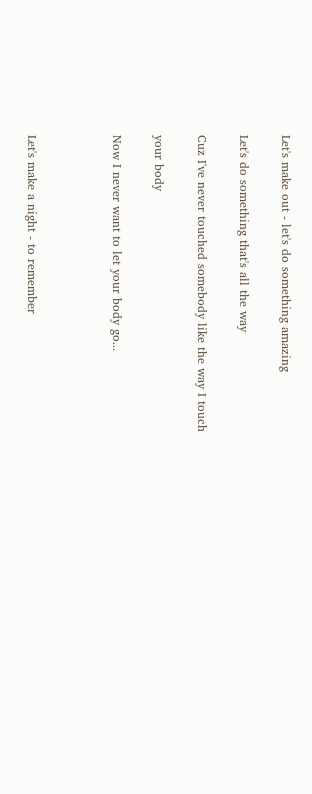Let's make out - let's do something amazing

Let's do something that's all the way

Cuz I've never touched somebody like the way I touch

your body

Now I never want to let your body go...



Let's make a night - to remember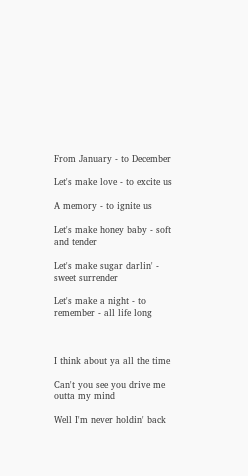From January - to December

Let's make love - to excite us

A memory - to ignite us

Let's make honey baby - soft and tender

Let's make sugar darlin' - sweet surrender

Let's make a night - to remember - all life long



I think about ya all the time

Can't you see you drive me outta my mind

Well I'm never holdin' back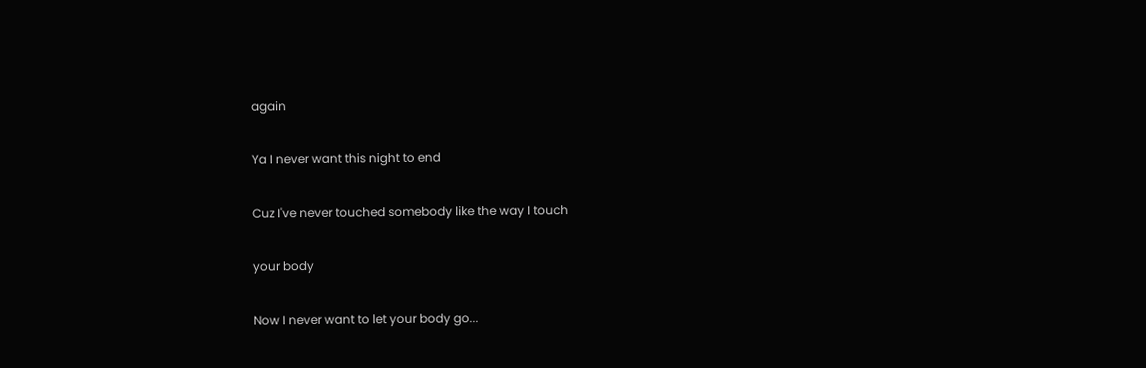again

Ya I never want this night to end

Cuz I've never touched somebody like the way I touch

your body

Now I never want to let your body go...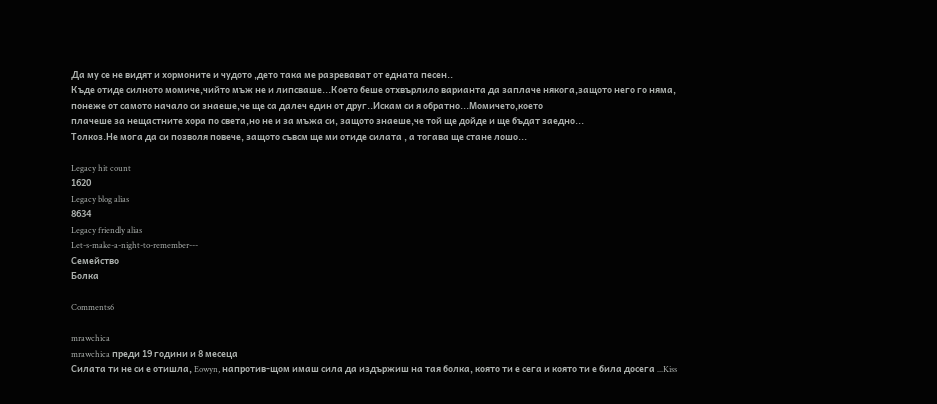Да му се не видят и хормоните и чудото ,дето така ме разревават от едната песен..
Къде отиде силното момиче,чийто мъж не и липсваше...Което беше отхвърлило варианта да заплаче някога,защото него го няма,
понеже от самото начало си знаеше,че ще са далеч един от друг..Искам си я обратно...Момичето,което
плачеше за нещастните хора по света,но не и за мъжа си, защото знаеше,че той ще дойде и ще бъдат заедно...
Толкоз.Не мога да си позволя повече, защото съвсм ще ми отиде силата , а тогава ще стане лошо...

Legacy hit count
1620
Legacy blog alias
8634
Legacy friendly alias
Let-s-make-a-night-to-remember---
Семейство
Болка

Comments6

mrawchica
mrawchica преди 19 години и 8 месеца
Силата ти не си е отишла, Eowyn, напротив-щом имаш сила да издържиш на тая болка, която ти е сега и която ти е била досега ...Kiss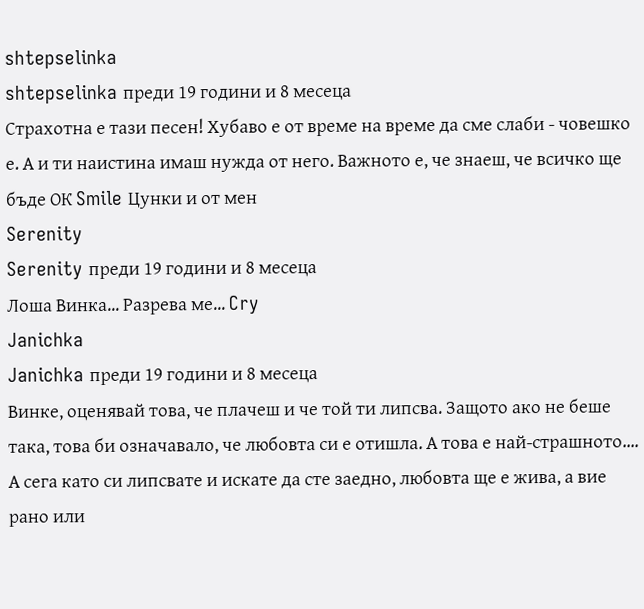shtepselinka
shtepselinka преди 19 години и 8 месеца
Страхотна е тази песен! Хубаво е от време на време да сме слаби - човешко е. А и ти наистина имаш нужда от него. Важното е, че знаеш, че всичко ще бъде ОК Smile Цунки и от мен
Serenity
Serenity преди 19 години и 8 месеца
Лоша Винка... Разрева ме... Cry
Janichka
Janichka преди 19 години и 8 месеца
Винке, оценявай това, че плачеш и че той ти липсва. Защото ако не беше така, това би означавало, че любовта си е отишла. А това е най-страшното....
А сега като си липсвате и искате да сте заедно, любовта ще е жива, а вие рано или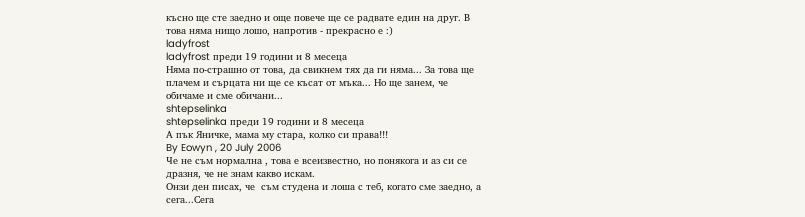късно ще сте заедно и още повече ще се радвате един на друг. В това няма нищо лошо, напротив - прекрасно е :)
ladyfrost
ladyfrost преди 19 години и 8 месеца
Няма по-страшно от това, да свикнем тях да ги няма... За това ще плачем и сърцата ни ще се късат от мъка... Но ще занем, че обичаме и сме обичани...
shtepselinka
shtepselinka преди 19 години и 8 месеца
А пък Яничке, мама му стара, колко си права!!!
By Eowyn , 20 July 2006
Че не съм нормална , това е всеизвестно, но понякога и аз си се дразня, че не знам какво искам.
Онзи ден писах, че  съм студена и лоша с теб, когато сме заедно, а сега...Сега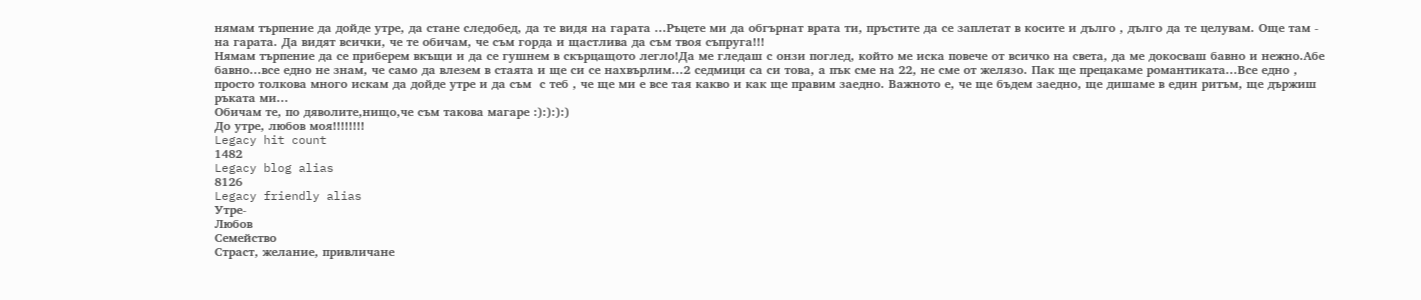нямам търпение да дойде утре, да стане следобед, да те видя на гарата ...Ръцете ми да обгърнат врата ти, пръстите да се заплетат в косите и дълго , дълго да те целувам. Още там - на гарата. Да видят всички, че те обичам, че съм горда и щастлива да съм твоя съпруга!!!
Нямам търпение да се приберем вкъщи и да се гушнем в скърцащото легло!Да ме гледаш с онзи поглед, който ме иска повече от всичко на света, да ме докосваш бавно и нежно.Абе бавно...все едно не знам, че само да влезем в стаята и ще си се нахвърлим...2 седмици са си това, а пък сме на 22, не сме от желязо. Пак ще прецакаме романтиката...Все едно , просто толкова много искам да дойде утре и да съм  с теб , че ще ми е все тая какво и как ще правим заедно. Важното е, че ще бъдем заедно, ще дишаме в един ритъм, ще държиш ръката ми...
Обичам те, по дяволите,нищо,че съм такова магаре :):):):)
До утре, любов моя!!!!!!!!
Legacy hit count
1482
Legacy blog alias
8126
Legacy friendly alias
Утре-
Любов
Семейство
Страст, желание, привличане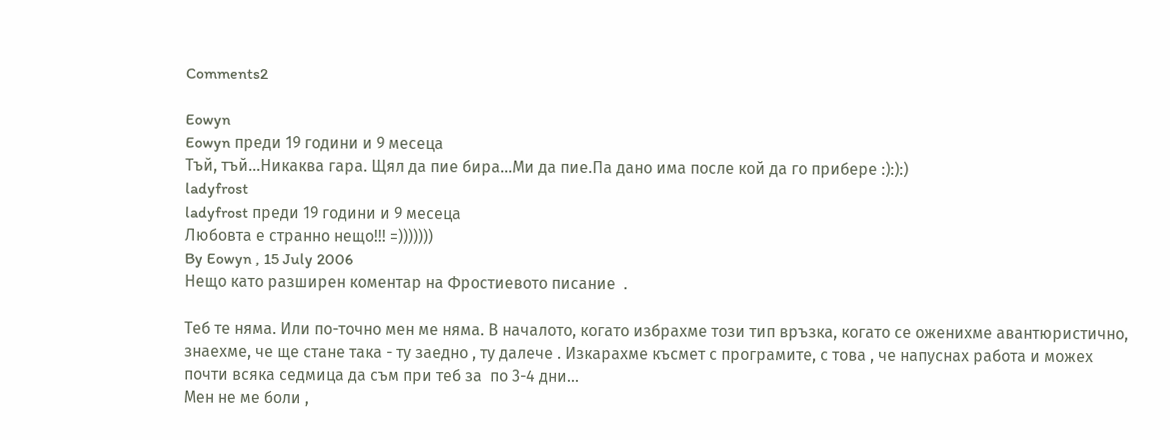Comments2

Eowyn
Eowyn преди 19 години и 9 месеца
Тъй, тъй...Никаква гара. Щял да пие бира...Ми да пие.Па дано има после кой да го прибере :):):)
ladyfrost
ladyfrost преди 19 години и 9 месеца
Любовта е странно нещо!!! =)))))))
By Eowyn , 15 July 2006
Нещо като разширен коментар на Фростиевото писание  .

Теб те няма. Или по-точно мен ме няма. В началото, когато избрахме този тип връзка, когато се оженихме авантюристично, знаехме, че ще стане така - ту заедно , ту далече . Изкарахме късмет с програмите, с това , че напуснах работа и можех почти всяка седмица да съм при теб за  по 3-4 дни...
Мен не ме боли ,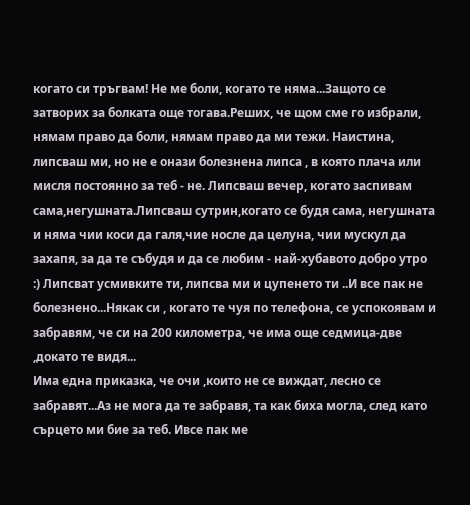когато си тръгвам! Не ме боли, когато те няма...Защото се затворих за болката още тогава.Реших, че щом сме го избрали, нямам право да боли, нямам право да ми тежи. Наистина, липсваш ми, но не е онази болезнена липса , в която плача или мисля постоянно за теб - не. Липсваш вечер, когато заспивам сама,негушната.Липсваш сутрин,когато се будя сама, негушната и няма чии коси да галя,чие носле да целуна, чии мускул да захапя, за да те събудя и да се любим - най-хубавото добро утро :) Липсват усмивките ти, липсва ми и цупенето ти ..И все пак не болезнено...Някак си , когато те чуя по телефона, се успокоявам и  забравям, че си на 200 километра, че има още седмица-две ,докато те видя...
Има една приказка, че очи ,които не се виждат, лесно се забравят...Аз не мога да те забравя, та как биха могла, след като сърцето ми бие за теб. Ивсе пак ме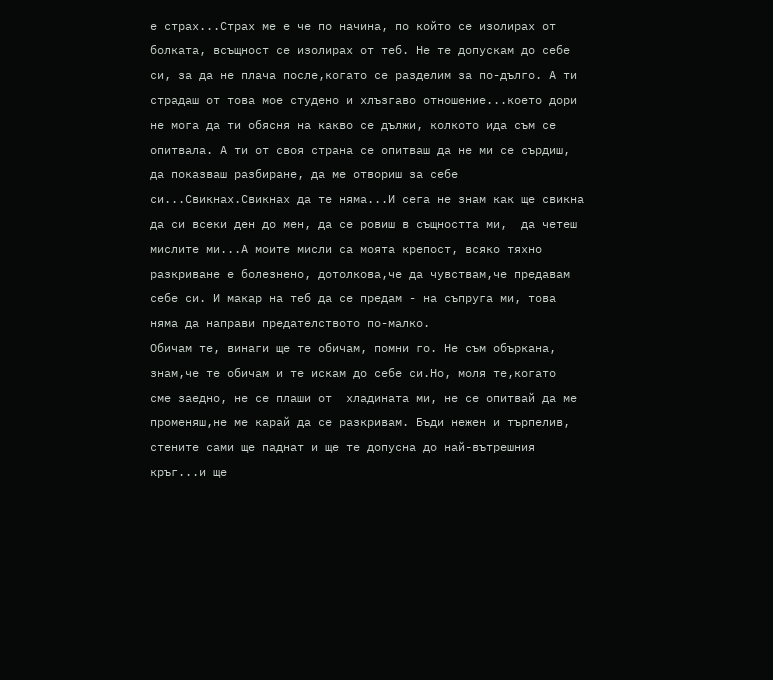е страх...Страх ме е че по начина, по който се изолирах от болката, всъщност се изолирах от теб. Не те допускам до себе си, за да не плача после,когато се разделим за по-дълго. А ти страдаш от това мое студено и хлъзгаво отношение...което дори не мога да ти обясня на какво се дължи, колкото ида съм се опитвала. А ти от своя страна се опитваш да не ми се сърдиш, да показваш разбиране, да ме отвориш за себе си...Свикнах.Свикнах да те няма...И сега не знам как ще свикна да си всеки ден до мен, да се ровиш в същността ми,  да четеш мислите ми...А моите мисли са моята крепост, всяко тяхно разкриване е болезнено, дотолкова,че да чувствам,че предавам себе си. И макар на теб да се предам - на съпруга ми, това  няма да направи предателството по-малко.
Обичам те, винаги ще те обичам, помни го. Не съм объркана, знам,че те обичам и те искам до себе си.Но, моля те,когато  сме заедно, не се плаши от  хладината ми, не се опитвай да ме променяш,не ме карай да се разкривам. Бъди нежен и търпелив, стените сами ще паднат и ще те допусна до най-вътрешния кръг...и ще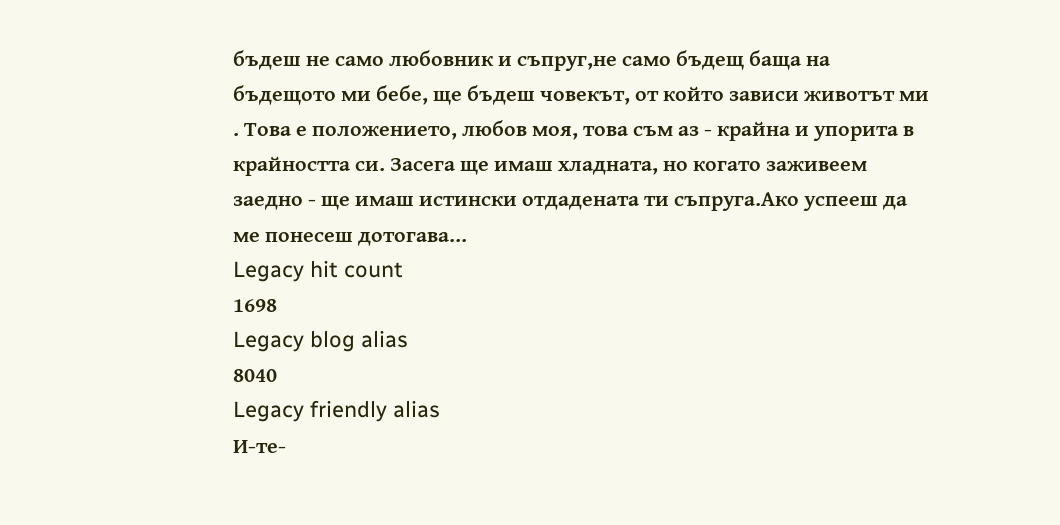бъдеш не само любовник и съпруг,не само бъдещ баща на бъдещото ми бебе, ще бъдеш човекът, от който зависи животът ми . Това е положението, любов моя, това съм аз - крайна и упорита в крайността си. Засега ще имаш хладната, но когато заживеем заедно - ще имаш истински отдадената ти съпруга.Ако успееш да  ме понесеш дотогава...
Legacy hit count
1698
Legacy blog alias
8040
Legacy friendly alias
И-те-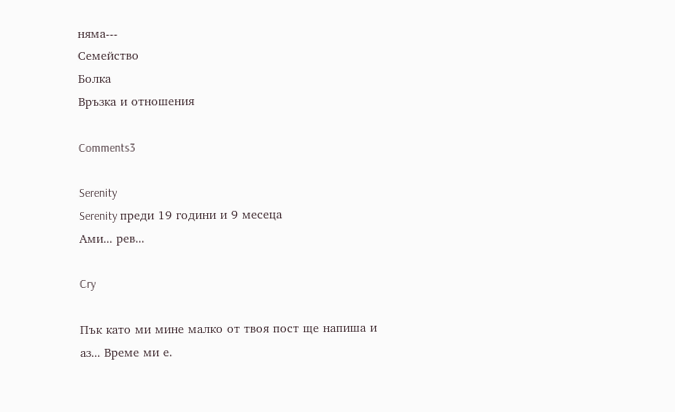няма---
Семейство
Болка
Връзка и отношения

Comments3

Serenity
Serenity преди 19 години и 9 месеца
Ами... рев...

Cry

Пък като ми мине малко от твоя пост ще напиша и аз... Време ми е.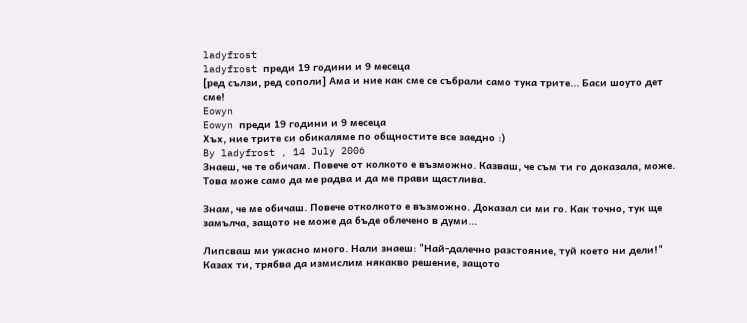ladyfrost
ladyfrost преди 19 години и 9 месеца
[ред сълзи, ред сополи] Ама и ние как сме се събрали само тука трите... Баси шоуто дет сме!
Eowyn
Eowyn преди 19 години и 9 месеца
Хъх, ние трите си обикаляме по общностите все заедно :)
By ladyfrost , 14 July 2006
Знаеш, че те обичам. Повече от колкото е възможно. Казваш, че съм ти го доказала, може. Това може само да ме радва и да ме прави щастлива.

Знам, че ме обичаш. Повече отколкото е възможно. Доказал си ми го. Как точно, тук ще замълча, защото не може да бъде облечено в думи...

Липсваш ми ужасно много. Нали знаеш: "Най-далечно разстояние, туй което ни дели!" Казах ти, трябва да измислим някакво решение, защото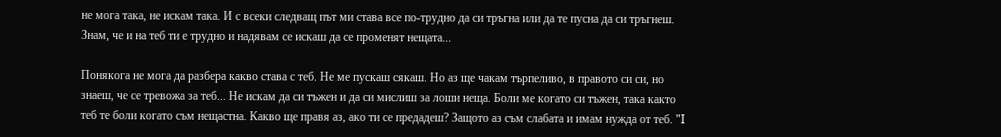не мога така, не искам така. И с всеки следващ път ми става все по-трудно да си тръгна или да те пусна да си тръгнеш. Знам, че и на теб ти е трудно и надявам се искаш да се променят нещата...

Понякога не мога да разбера какво става с теб. Не ме пускаш сякаш. Но аз ще чакам търпеливо, в правото си си, но знаеш, че се тревожа за теб... Не искам да си тъжен и да си мислиш за лоши неща. Боли ме когато си тъжен, така както теб те боли когато съм нещастна. Какво ще правя аз, ако ти се предадеш? Защото аз съм слабата и имам нужда от теб. "I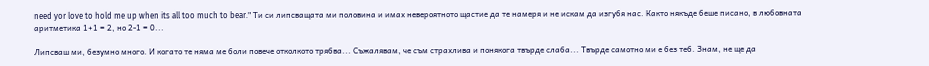need yor love to hold me up when its all too much to bear." Ти си липсващата ми половина и имах невероятното щастие да те намеря и не искам да изгубя нас. Както някъде беше писано, в любовната аритметика 1+1 = 2, но 2-1 = 0...

Липсваш ми, безумно много. И когато те няма ме боли повече отколкото трябва... Съжалявам, че съм страхлива и понякога твърде слаба... Твърде самотно ми е без теб. Знам, не ще да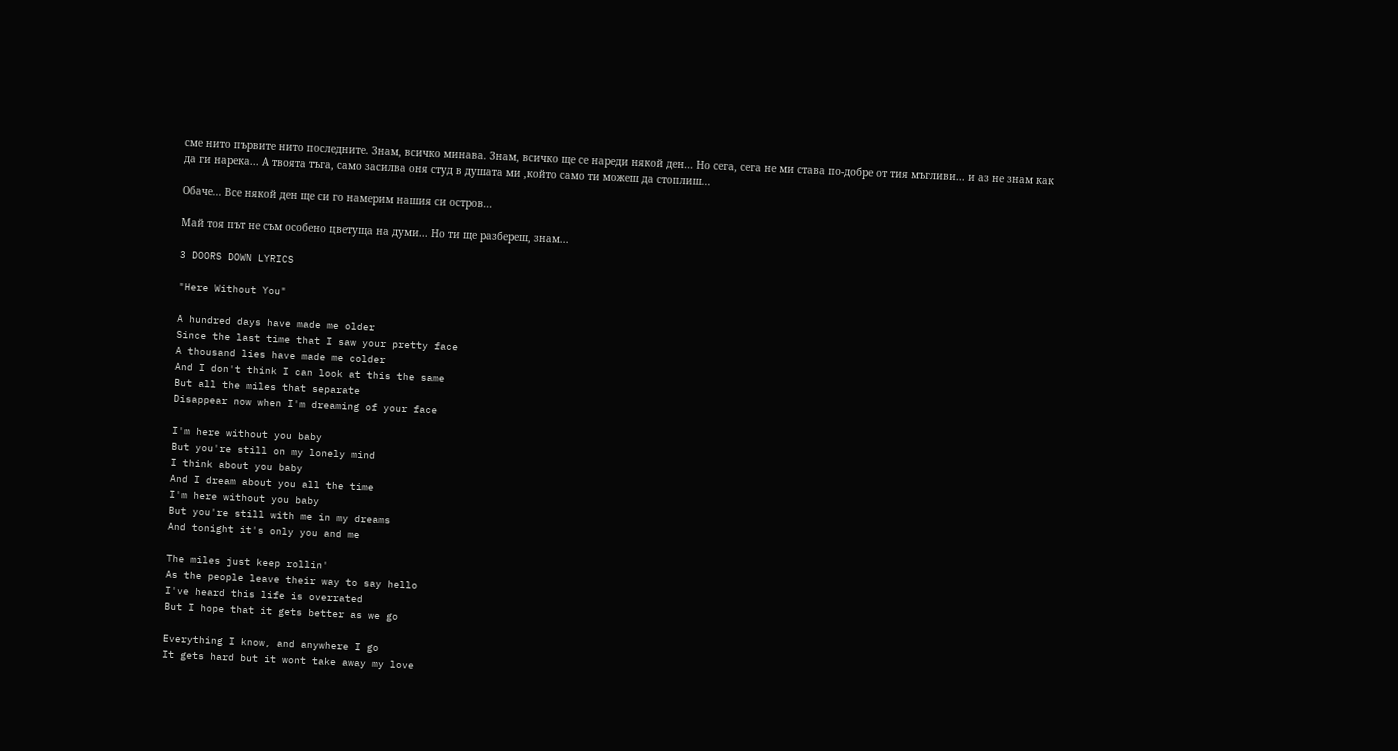сме нито първите нито последните. Знам, всичко минава. Знам, всичко ще се нареди някой ден... Но сега, сега не ми става по-добре от тия мъгливи... и аз не знам как да ги нарека... А твоята тъга, само засилва оня студ в душата ми ,който само ти можеш да стоплиш...

Обаче... Все някой ден ще си го намерим нашия си остров...

Май тоя път не съм особено цветуща на думи... Но ти ще разбереш, знам...

3 DOORS DOWN LYRICS

"Here Without You"

A hundred days have made me older
Since the last time that I saw your pretty face
A thousand lies have made me colder
And I don't think I can look at this the same
But all the miles that separate
Disappear now when I'm dreaming of your face

I'm here without you baby
But you're still on my lonely mind
I think about you baby
And I dream about you all the time
I'm here without you baby
But you're still with me in my dreams
And tonight it's only you and me

The miles just keep rollin'
As the people leave their way to say hello
I've heard this life is overrated
But I hope that it gets better as we go

Everything I know, and anywhere I go
It gets hard but it wont take away my love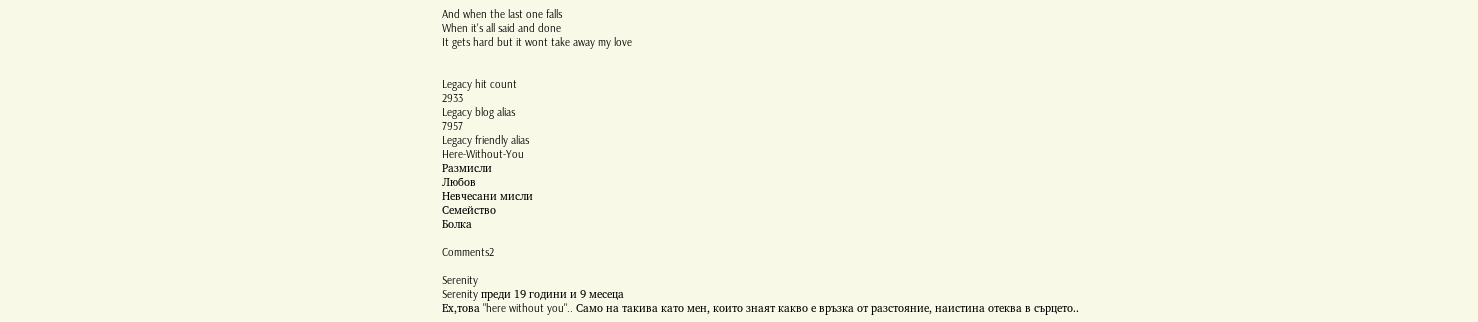And when the last one falls
When it's all said and done
It gets hard but it wont take away my love


Legacy hit count
2933
Legacy blog alias
7957
Legacy friendly alias
Here-Without-You
Размисли
Любов
Невчесани мисли
Семейство
Болка

Comments2

Serenity
Serenity преди 19 години и 9 месеца
Ех,това "here without you".. Само на такива като мен, които знаят какво е връзка от разстояние, наистина отеква в сърцето..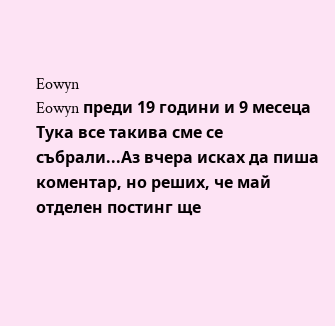Eowyn
Eowyn преди 19 години и 9 месеца
Тука все такива сме се събрали...Аз вчера исках да пиша коментар, но реших, че май отделен постинг ще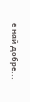е най добре...